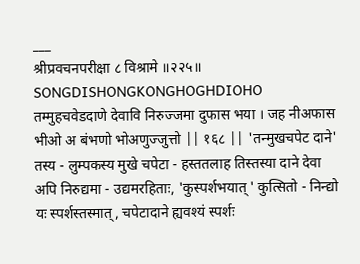___
श्रीप्रवचनपरीक्षा ८ विश्रामे ॥२२५॥
SONGDISHONGKONGHOGHDIOHO
तम्मुहचवेडदाणे देवावि निरुज्जमा दुफास भया । जह नीअफास भीओ अ बंभणो भोअणुज्जुत्तो || १६८ || 'तन्मुखचपेट दाने' तस्य - लुम्पकस्य मुखे चपेटा - हस्ततलाह तिस्तस्या दाने देवा अपि निरुद्यमा - उद्यमरहिताः, 'कुस्पर्शभयात् ' कुत्सितो - निन्द्यो यः स्पर्शस्तस्मात्, चपेटादाने ह्यवश्यं स्पर्शः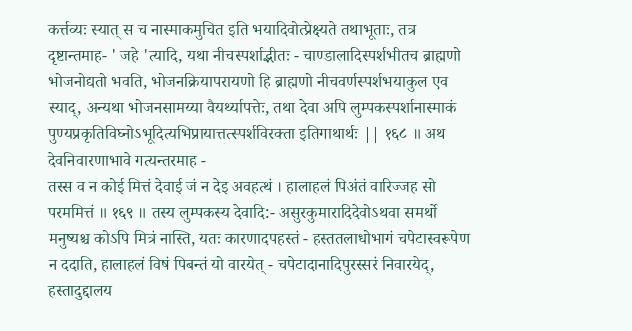कर्त्तव्यः स्यात् स च नास्माकमुचित इति भयादिवोत्प्रेक्ष्यते तथाभूताः, तत्र दृष्टान्तमाह- ' जहे 'त्यादि, यथा नीचस्पर्शाद्भीतः - चाण्डालादिस्पर्शभीतच ब्राह्मणो भोजनोद्यतो भवति, भोजनक्रियापरायणो हि ब्राह्मणो नीचवर्णस्पर्शभयाकुल एव स्याद्, अन्यथा भोजनसामय्या वैयर्थ्यापत्तेः, तथा देवा अपि लुम्पकस्पर्शानास्माकं पुण्यप्रकृतिविघ्नोऽभूदित्यभिप्रायात्तत्स्पर्शविरक्ता इतिगाथार्थः || १६८ ॥ अथ देवनिवारणाभावे गत्यन्तरमाह -
तस्स व न कोई मित्तं देवाई जं न देइ अवहत्थं । हालाहलं पिअंतं वारिज्जह सो परममित्तं ॥ १६९ ॥ तस्य लुम्पकस्य देवादि:- असुरकुमारादिदेवोऽथवा समर्थो मनुष्यश्च कोऽपि मित्रं नास्ति, यतः कारणादपहस्तं - हस्ततलाधोभागं चपेटास्वरूपेण न ददाति, हालाहलं विषं पिबन्तं यो वारयेत् - चपेटादानादिपुरस्सरं निवारयेद्, हस्तादुद्दालय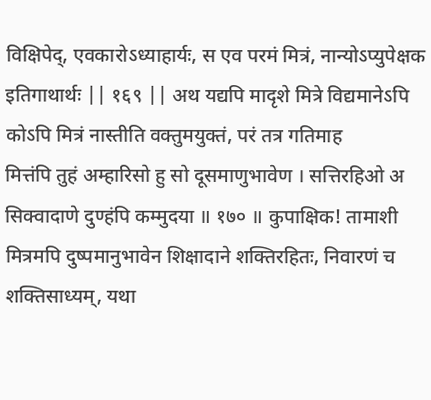विक्षिपेद्, एवकारोऽध्याहार्यः, स एव परमं मित्रं, नान्योऽप्युपेक्षक इतिगाथार्थः || १६९ || अथ यद्यपि मादृशे मित्रे विद्यमानेऽपि कोऽपि मित्रं नास्तीति वक्तुमयुक्तं, परं तत्र गतिमाह
मित्तंपि तुहं अम्हारिसो हु सो दूसमाणुभावेण । सत्तिरहिओ अ सिक्वादाणे दुण्हंपि कम्मुदया ॥ १७० ॥ कुपाक्षिक! तामाशी मित्रमपि दुष्पमानुभावेन शिक्षादाने शक्तिरहितः, निवारणं च शक्तिसाध्यम्, यथा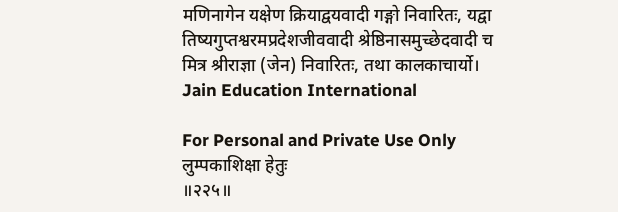मणिनागेन यक्षेण क्रियाद्वयवादी गङ्गो निवारितः, यद्वा तिष्यगुप्तश्वरमप्रदेशजीववादी श्रेष्ठिनासमुच्छेदवादी च मित्र श्रीराज्ञा (जेन) निवारितः, तथा कालकाचार्यो।
Jain Education International

For Personal and Private Use Only
लुम्पकाशिक्षा हेतुः
॥२२५॥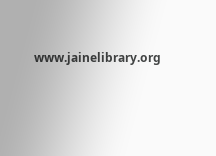www.jainelibrary.org